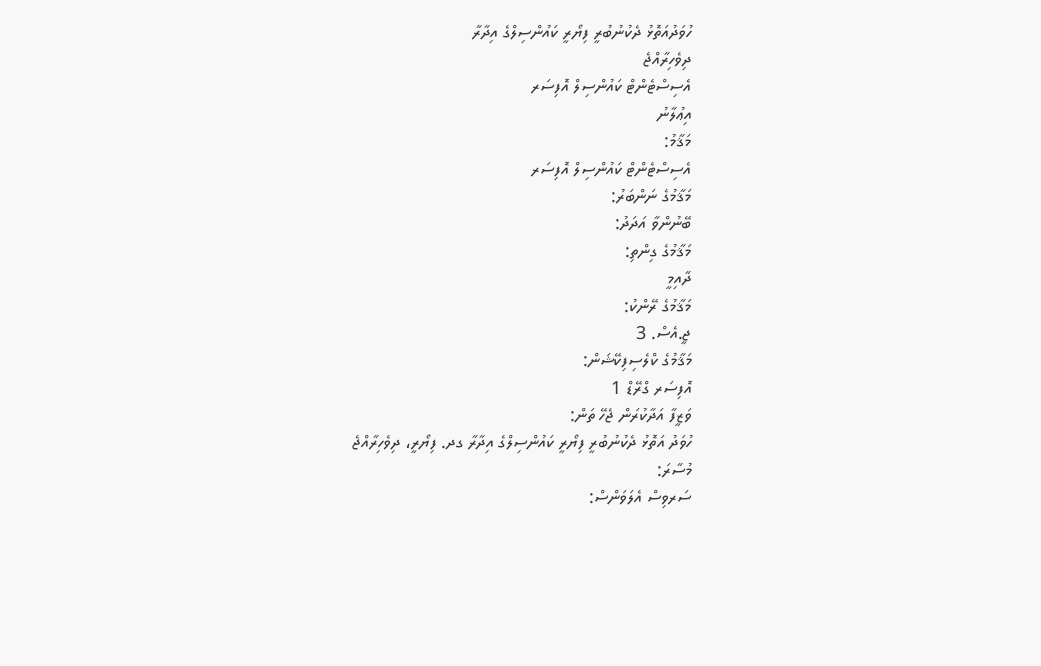ހުވަދުއަތޮޅު ދެކުނުބުރީ ފިޔޯރީ ކައުންސިލްގެ އިދާރާ
ދިވެހިރާއްޖެ
އެސިސްޓެންޓް ކައުންސިލް އޮފިސަރ
އިޢުލާނު
މަޤާމު:
އެސިސްޓެންޓް ކައުންސިލް އޮފިސަރ
މަޤާމުގެ ނަންބަރު:
ބޭނުންވާ އަދަދު:
މަޤާމުގެ ގިންތި:
ދާއިމީ
މަޤާމުގެ ރޭންކު:
ޖީ.އެސް. 3
މަޤާމުގެ ކްލެސިފިކޭޝަން:
އޮފިސަރ ގްރޭޑް 1
ވަޒީފާ އަދާކުރަން ޖެހޭ ތަން:
ހުވަދު އަތޮޅު ދެކުނުބުރީ ފިޔޯރީ ކައުންސިލްގެ އިދާރާ ގދ. ފިޔޯރީ، ދިވެހިރާއްޖެ
މުސާރަ:
ސަރވިސް އެލަވަންސް: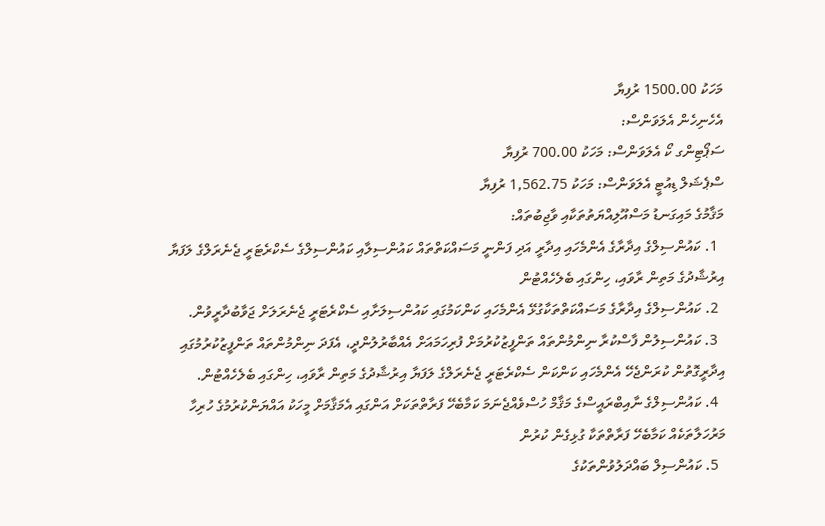މަހަކު 1500.00 ރުފިޔާ
އެހެނިހެން އެލަވަންސް:
ސަޕޯޓިންގ ކޯ އެލަވަންސް: މަހަކު 700.00 ރުފިޔާ
ސްޕެޝަލް ޑިއުޓީ އެލަވަންސް: މަހަކު 1,562.75 ރުފިޔާ
މަޤާމުގެ މައިގަނޑު މަސްއޫލިއްޔަތުތަކާއި ވާޖިބުތައް:
  1. ކައުންސިލްގެ އިދާރާގެ އެންމެހައި އިދާރީ އަދި ފަންނީ މަސައްކަތްތައް ކައުންސިލާއި ކައުންސިލްގެ ސެކްރެޓަރީ ޖެނެރަލްގެ ލަފަޔާ އިރުޝާދުގެ މަތިން ރާވައި، ހިންގައި ބެލެހެއްޓުން
  2. ކައުންސިލްގެ އިދާރާގެ މަސައްކަތްތަކާގުޅޭ އެންމެހައި ކަންކަމުގައި ކައުންސިލަށާއި ސެކްރެޓަރީ ޖެނެރަލަށް ޖަވާބުދާރީވުން.
  3. ކައުންސިލުން ފާސްކުރާ ނިންމުންތައް ތަންފީޒުކުރުމަށް ފުރިހަމައަށް އެއްބާރުލުންދީ، އެފަދަ ނިންމުންތައް ތަންފީޒުކުރުމުގައި އިދާރީގޮތުން ކުރަންޖެހޭ އެންމެހައި ކަންކަން ސެކްރެޓަރީ ޖެނެރަލްގެ ލަފަޔާ އިރުޝާދުގެ މަތިން ރާވައި، ހިންގައި ބެލެހެއްޓުން.
  4. ކައުންސިލްގެ ނާއިބްރައީސްގެ މަޤާމް ހުސްވެއްޖެނަމަ ކަމާބެހޭ ފަރާތްތަކަށް އަންގައި އެމަޤާމަށް މީހަކު އައްޔަންކުރުމުގެ ހުރިހާ މަރުހަލާތަކެއް ކަމާބެހޭ ފަރާތްތަކާ ގުޅިގެން ކުރުން
  5. ކައުންސިލް ބައްދަލުވުންތަކުގެ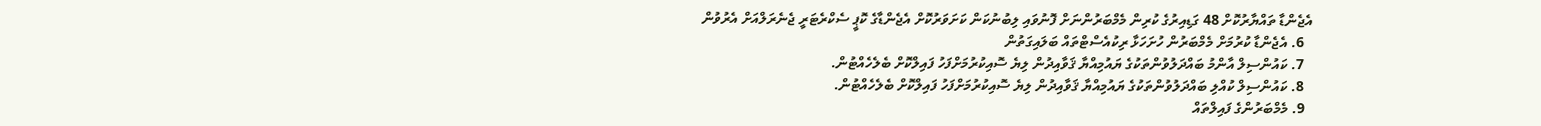އެޖެންޑާ ތައްޔާރުކޮށް 48 ގަޑިއިރުގެ ކުރިން މެމްބަރުންނަށް ފޮނުވައި ލިބުނުކަން ކަށަވަރުކޮށް އެޖެންޑާގެ ކޮޕީ ސެކްރެޓަރީ ޖެނެރަލްއަށް އެރުވުން
  6. އެޖެންޑާ ކުރުމަށް މެމްބަރުން ހުށަހަޅާ ރިކުއެސްޓްތައް ބަލައިގަތުން
  7. ކައުންސިލް އާންމު ބައްދަލުވުންތަކުގެ ޔައުމިއްޔާ ޤަވާއިދުން ލިޔެ ސޮއިކުރުމަށްފަހު ފައިލްކޮށް ބެލެހެއްޓުން.
  8. ކައުންސިލް ކުއްލި ބައްދަލުވުންތަކުގެ ޔައުމިއްޔާ ޤަވާއިދުން ލިޔެ ސޮއިކުރުމަށްފަހު ފައިލްކޮށް ބެލެހެއްޓުން.
  9. މެމްބަރުންގެ ފައިލްތައް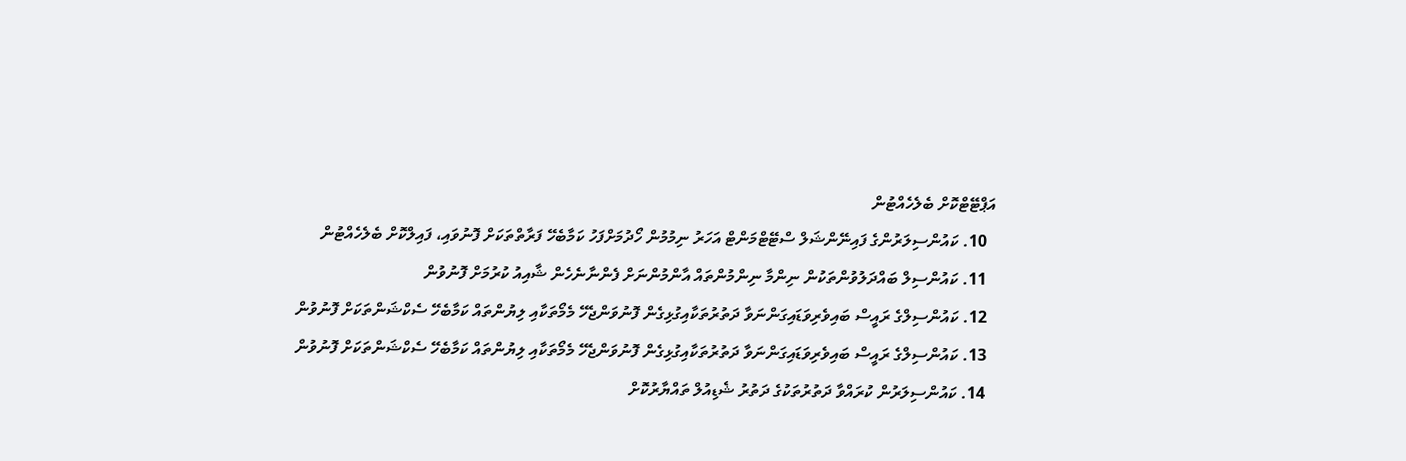އަޕްޓޭޓްކޮށް ބެލެހެއްޓުން
  10. ކައުންސިލަރުންގެ ފައިނޭންޝަލް ސްޓޭޓްމަންޓް އަހަރު ނިމުމުން ހޯދުމަށްފަހު ކަމާބެހޭ ފަރާތްތަކަށް ފޮނުވައި، ފައިލްކޮށް ބެލެހެއްޓުން
  11. ކައުންސިލް ބައްދަލުވުންތަކުން ނިންމާ ނިންމުންތައް އާންމުންނަށް ފެންނާނެހެން ޝާއިއު ކުރުމަށް ފޮނުވުން
  12. ކައުންސިލްގެ ރައީސް ބައިވެރިވަޑައިގަންނަވާ ދަތުރުތަކާއިގުޅިގެން ފޮނުވަންޖެހޭ މެމޯތަކާއި ލިޔުންތައް ކަމާބެހޭ ސެކްޝަންތަކަށް ފޮނުވުން
  13. ކައުންސިލްގެ ރައީސް ބައިވެރިވަޑައިގަންނަވާ ދަތުރުތަކާއިގުޅިގެން ފޮނުވަންޖެހޭ މެމޯތަކާއި ލިޔުންތައް ކަމާބެހޭ ސެކްޝަންތަކަށް ފޮނުވުން
  14. ކައުންސިލަރުން ކުރައްވާ ދަތުރުތަކުގެ ދަތުރު ޝެޑިއުލް ތައްޔާރުކޮށް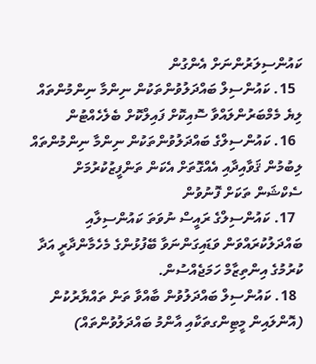ކައުންސިލަރުންނަށް އެންގުން
  15. ކައުންސިލް ބައްދަލުވުންތަކުން ނިންމާ ނިންމުންތައް ލިޔެ މެމްބަރުންލައްވާ ސޮއިކޮށް ފައިލްކޮށް ބެލެހެއްޓުން
  16. ކައުންސިލްގެ ބައްދަލުވުންތަކުން ނިންމާ ނިންމުންތައް ލިބުމުން ޤަވާއިދާއި އެއްގޮތަށް އެކަން ތަންފީޒުކުރުމަށް ސެކްޝަން ތަކަށް ފޮނުވުން
  17. ކައުންސިލްގެ ރައީސް ނުވަތަ ކައުންސިލާއި ބައްދަލުކުރައްވަން ވަޑައިގަންނަވާ ބޭފުޅުންގެ މެހެމާންދާރީ އަދާ ކުރުމުގެ އިންތިޒާމް ހަމަޖެއްސުން.
  18. ކައުންސިލް ބައްދަލުވުން ބާއްވާ ތަން ތައްޔާރުކުން (އޮންލައިން މީޓިންގތަކާއި އާންމު ބައްދަލުވުންތައް)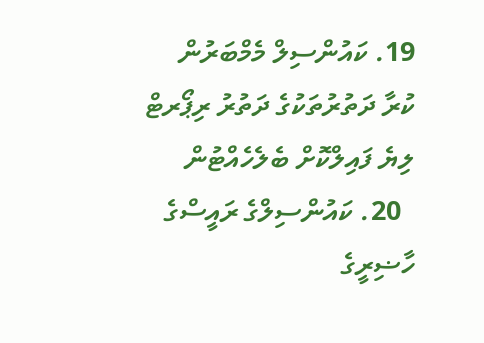19. ކައުންސިލް މެމްބަރުން ކުރާ ދަތުރުތަކުގެ ދަތުރު ރިޕޯރޓް ލިޔެ ފައިލްކޮށް ބެލެހެއްޓުން
  20. ކައުންސިލްގެ ރައީސްގެ ހާޟިރީގެ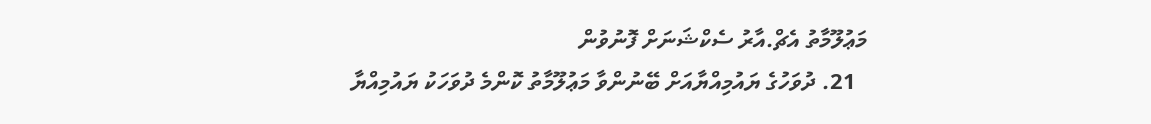މަޢުލޫމާތު އެޗް.އާރު ސެކްޝަނަށް ފޮނުވުން
  21. ދުވަހުގެ ޔައުމިއްޔާއަށް ބޭނުންވާ މަޢުލޫމާތު ކޮންމެ ދުވަހަކު ޔައުމިއްޔާ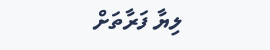ލިޔާ ފަރާތަށް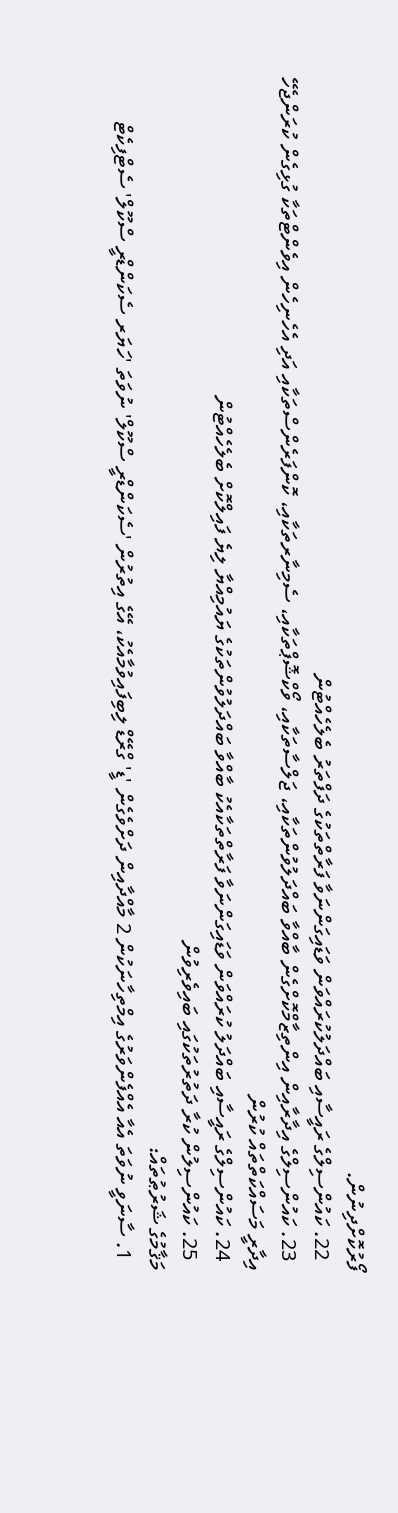ފޯރުކޮށްދިނުން.
  22. ކައުންސިލްގެ ރައީސާއި ބައްދަލުކުރައްވަން ވަޑައިގަންނަވާ ފަރާތްތަކުގެ ދަފްތަރު ބެލެހެއްޓުން
  23. ކައުންސިލްގެ އިދާރާއިން އިންތިޒާމްކޮށްގެން ބާއްވާ ބައްދަލުވުންތަކާއި، ޖަލްސާތަކާއި، ވޯކްޝޮޕްތަކާއި، ސެމިނާރތަކާއި، ކޮންފަރެންސްތަކާއި އަދި އެހެނިހެން އިވެންޓްތަކާ ގުޅިގެން ކުރަންޖެހޭ އިދާރީ މަސައްކަތްތައް ކުރުން
  24. ކައުންސިލްގެ ރައީސާއި ބައްދަލު ކުރައްވަން ވަޑައިގަންނަވާ ފަރާތްތަކާއެކު ބާއްވާ ބައްދަލުވުންތަކުގެ ޔައުމިއްޔާ ލިޔެ ފައިލްކޮށް ބެލެހެއްޓުން
  25. ކައުންސިލުން ކުރާ ދަތުރުތަކުގައި ބައިވެރިވުން
މަޤާމުގެ ޝަރުޠުތައް:
  1. ސާނަވީ ނުވަތަ އެއާ އެއްފެންވަރުގެ އިމްތިހާނަކުން 2 މާއްދާއިން ދަށްވެގެން 'ޑީ' ގްރޭޑް ލިބިފައިވުމާއެކު، އޭގެ އިތުރުން 'ސެކަންޑްރީ ސްކޫލް' ނުވަތަ 'ހަޔަރ ސެކަންޑްރީ ސްކޫލް' ސެޓްފިކެޓް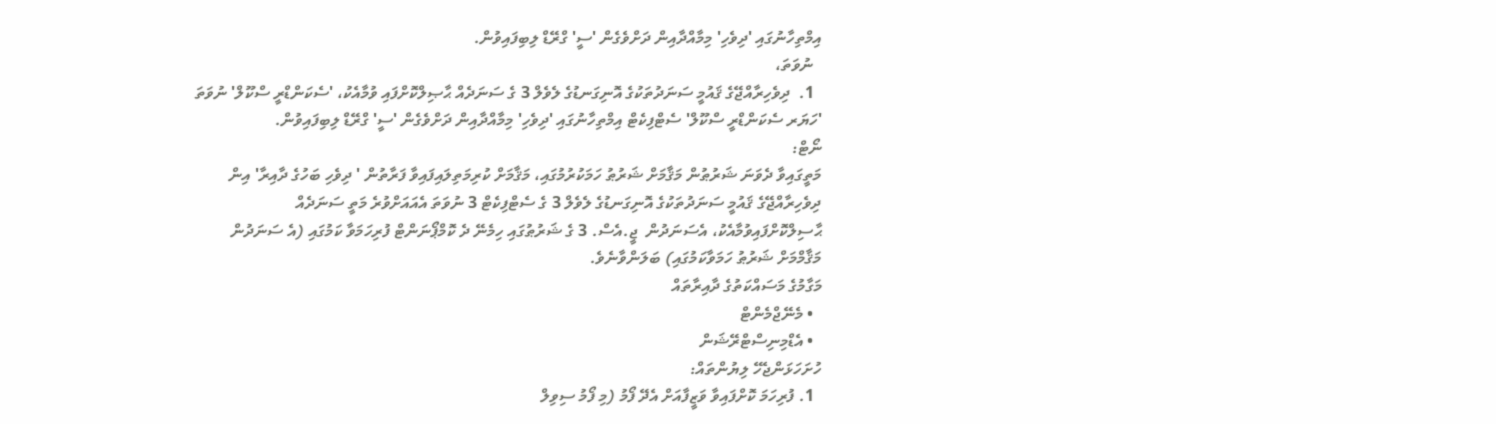އިމްތިހާނުގައި 'ދިވެހި' މިމާއްދާއިން ދަށްވެގެން 'ސީ' ގްރޭޑް ލިބިފައިވުން.
  ނުވަތަ،
  1.  ދިވެހިރާއްޖޭގެ ޤައުމީ ސަނަދުތަކުގެ އޮނިގަނޑުގެ ލެވެލް 3 ގެ ސަނަދެއް ޙާޞިލްކޮށްފައި ވުމާއެކު، 'ސެކަންޑްރީ ސްކޫލް' ނުވަތަ 'ހަޔަރ ސެކަންޑްރީ ސްކޫލް' ސެޓްފިކެޓް އިމްތިހާނުގައި 'ދިވެހި' މިމާއްދާއިން ދަށްވެގެން 'ސީ' ގްރޭޑް ލިބިފައިވުން.
ނޯޓް:
މަތީގައިވާ ދެވަނަ ޝަރުޠުން މަޤާމަށް ޝަރުޠު ހަމަކުރުމުގައި، މަޤާމަށް ކުރިމަތިލައިފައިވާ ފަރާތުން ' ދިވެހި ބަހުގެ ދާއިރާ' އިން ދިވެހިރާއްޖޭގެ ޤައުމީ ސަނަދުތަކުގެ އޮނިގަނޑުގެ ލެވެލް 3 ގެ ސެޓްފިކެޓް 3 ނުވަތަ އެއައަށްވުރެ މަތީ ސަނަދެއް ޙާސިލްކޮށްފައިވުމާއެކު، އެސަނަދުން  ޖީ.އެސް. 3 ގެ ޝަރުޠުގައި ހިމެނޭ ދެ ކޮމްޕޯނަންޓް ފުރިހަމަވާ ކަމުގައި (އެ ސަނަދުން މަޤާމްމަށް ޝަރުޠު ހަމަވާކަމުގައި) ބަލަންވާނެވެ.
މަގާމުގެ މަސައްކަތުގެ ދާއިރާތައް
  • މެނޭޖްމެންޓް
  • އެޑްމިނިސްޓްރޭޝަން
ހުށަހަޅަންޖެހޭ ލިޔުންތައް:
  1. ފުރިހަމަ ކޮށްފައިވާ ވަޒީފާއަށް އެދޭ ފޯމު (މި ފޯމު ސިވިލް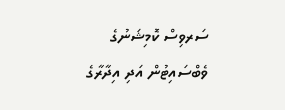ސަރވިސް ކޮމިޝަނުގެ ވެބްސައިޓުން އަދި އިދާރާގެ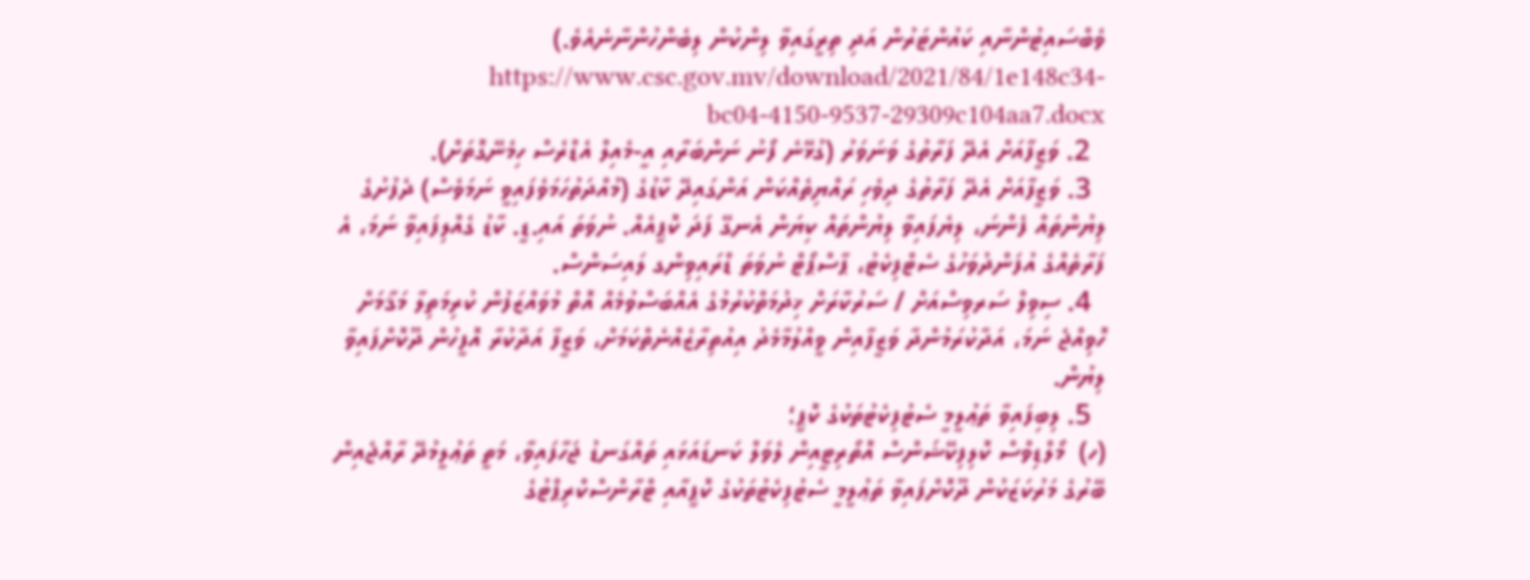ވެބްސައިޓުންނާއި ކައުންޓަރުން އަދި ތިރީގައިވާ ލިންކުން ލިބެންހުންނާނެއެވެ.)  https://www.csc.gov.mv/download/2021/84/1e148c34-bc04-4150-9537-29309c104aa7.docx
  2. ވަޒީފާއަށް އެދޭ ފަރާތުގެ ވަނަވަރު (ގުޅޭނެ ފޯނު ނަންބަރާއި އީ-މެއިލް އެޑްރެސް ހިމެނޭގޮތަށް).
  3. ވަޒީފާއަށް އެދޭ ފަރާތުގެ ދިވެހި ރައްޔިތެއްކަން އަންގައިދޭ ކާޑުގެ (މުއްދަތުހަމަވެފައިވީ ނަމަވެސް) ދެފުށުގެ ލިޔުންތައް ފެންނަ، ލިޔެފައިވާ ލިޔުންތައް ކިޔަން އެނގޭ ފަދަ ކޮޕީއެއް. ނުވަތަ އައި.ޑީ. ކާޑު ގެއްލިފައިވާ ނަމަ، އެ ފަރާތެއްގެ އުފަންދުވަހުގެ ސެޓްފިކެޓު، ޕާސްޕޯޓް ނުވަތަ ޑްރައިވިންގ ލައިސަންސް.
  4. ސިވިލް ސަރވިސްއަށް / ސަރުކާރަށް ޚިދުމަތްކުރުމުގެ އެއްބަސްވުމެއް އޮތް މުވައްޒަފުން ކުރިމަތިލާ މަޤާމަށް ހޮވިއްޖެ ނަމަ، އަދާކުރަމުންދާ ވަޒީފާއިން ވީއްލުމާމެދު އިއުތިރާޒެއްނެތްކަމަށް، ވަޒީފާ އަދާކުރާ އޮފީހުން ދޫކޮށްފައިވާ ލިޔުން.
  5. ލިބިފައިވާ ތަޢުލީމީ ސެޓުފިކެޓުތަކުގެ ކޮޕީ؛
(ހ)  މޯލްޑިވްސް ކޮލިފިކޭޝަންސް އޮތޯރިޓީއިން ލެވަލް ކަނޑައަޅައި ތައްގަނޑު ޖަހާފައިވާ، މަތީ ތަޢުލީމުދޭ ރާއްޖެއިން ބޭރުގެ މަރުކަޒަކުން ދޫކޮށްފައިވާ ތަޢުލީމީ ސެޓުފިކެޓުތަކުގެ ކޮޕީއާއި ޓްރާންސްކްރިޕްޓުގެ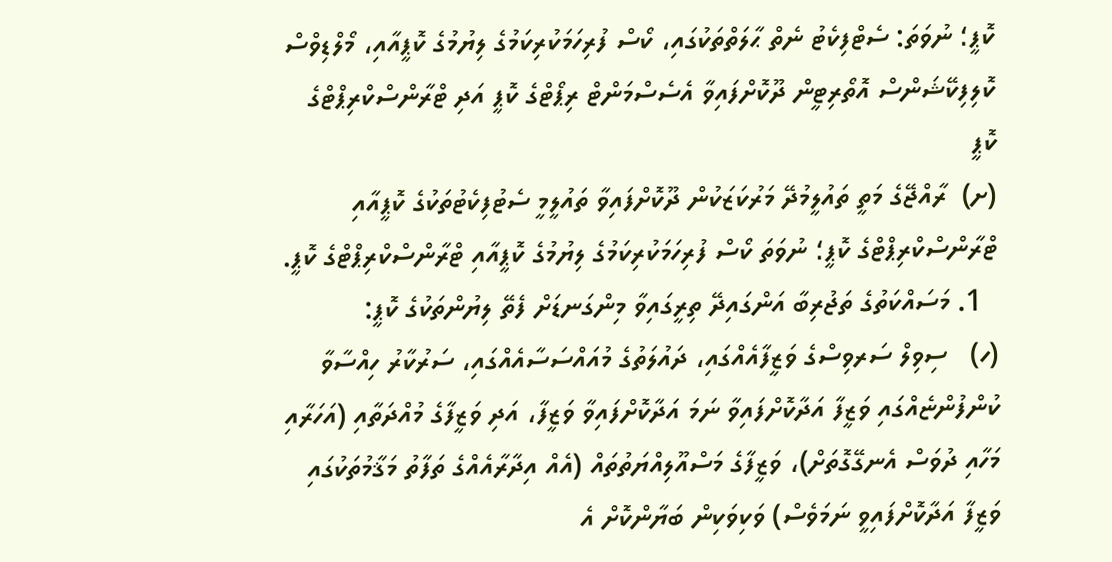ކޮޕީ؛ ނުވަތަ: ސެޓްފިކެޓު ނެތް ޙާލަތްތަކުގައި، ކޯސް ފުރިހަމަކުރިކަމުގެ ލިޔުމުގެ ކޮޕީއާއި، މޯލްޑިވްސް ކޮލިފިކޭޝަންސް އޮތޯރިޓީން ދޫކޮށްފައިވާ އެސެސްމަންޓް ރިޕޯޓްގެ ކޮޕީ އަދި ޓްރާންސްކްރިޕްޓްގެ ކޮޕީ
(ށ)  ރާއްޖޭގެ މަތީ ތައުލީމުދޭ މަރުކަޒަކުން ދޫކޮށްފައިވާ ތައުލީމީ ސެޓުފިކެޓުތަކުގެ ކޮޕީއާއި ޓްރާންސްކްރިޕްޓްގެ ކޮޕީ؛ ނުވަތަ ކޯސް ފުރިހަމަކުރިކަމުގެ ލިޔުމުގެ ކޮޕީއާއި ޓްރާންސްކްރިޕްޓްގެ ކޮޕީ.
  1. މަސައްކަތުގެ ތަޖުރިބާ އަންގައިދޭ ތިރީގައިވާ މިންގަނޑަށް ފެތޭ ލިޔުންތަކުގެ ކޮޕީ:
(ހ)   ސިވިލް ސަރވިސްގެ ވަޒީފާއެއްގައި، ދައުލަތުގެ މުއައްސަސާއެއްގައި، ސަރުކާރު ހިއްސާވާ ކުންފުންޏެއްގައި ވަޒީފާ އަދާކޮށްފައިވާ ނަމަ އަދާކޮށްފައިވާ ވަޒީފާ، އަދި ވަޒީފާގެ މުއްދަތާއި (އަހަރާއި މަހާއި ދުވަސް އެނގޭގޮތަށް)، ވަޒީފާގެ މަސްއޫލިއްޔަތުތައް (އެއް އިދާރާއެއްގެ ތަފާތު މަޤާމުތަކުގައި ވަޒީފާ އަދާކޮށްފައިވީ ނަމަވެސް) ވަކިވަކިން ބަޔާންކޮށް އެ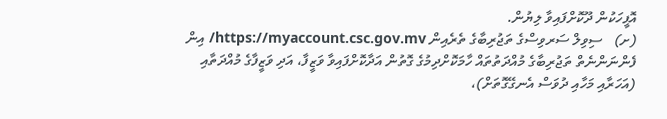އޮފީހަކުން ދޫކޮށްފައިވާ ލިޔުން.
(ށ)   ސިވިލް ސަރވިސްގެ ތަޖުރިބާގެ ތެރެއިން https://myaccount.csc.gov.mv/ އިން ފެންނަންނެތް ތަޖުރިބާގެ މުއްދަތުތައް ހާމަކޮށްދިމުގެ ގޮތުން އަދާކޮށްފައިވާ ވަޒީފާ، އަދި ވަޒީފާގެ މުއްދަތާއި (އަހަރާއި މަހާއި ދުވަސް އެނގޭގޮތަށް)،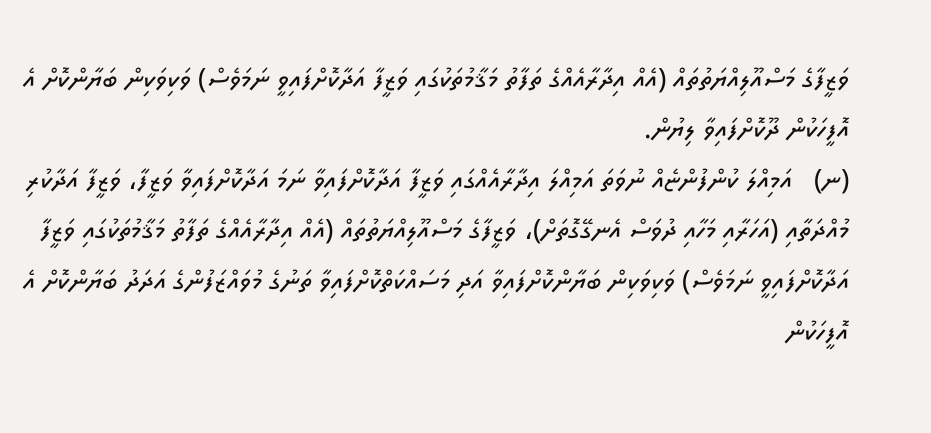ވަޒީފާގެ މަސްއޫލިއްޔަތުތައް (އެއް އިދާރާއެއްގެ ތަފާތު މަޤާމުތަކުގައި ވަޒީފާ އަދާކޮށްފައިވީ ނަމަވެސް) ވަކިވަކިން ބަޔާންކޮށް އެ އޮފީހަކުން ދޫކޮށްފައިވާ ލިޔުން.
(ނ)   އަމިއްލަ ކުންފުންޏެއް ނުވަތަ އަމިއްލަ އިދާރާއެއްގައި ވަޒީފާ އަދާކޮށްފައިވާ ނަމަ އަދާކޮށްފައިވާ ވަޒީފާ، ވަޒީފާ އަދާކުރި މުއްދަތާއި (އަހަރާއި މަހާއި ދުވަސް އެނގޭގޮތަށް)، ވަޒީފާގެ މަސްއޫލިއްޔަތުތައް (އެއް އިދާރާއެއްގެ ތަފާތު މަޤާމުތަކުގައި ވަޒީފާ އަދާކޮށްފައިވީ ނަމަވެސް) ވަކިވަކިން ބަޔާންކޮށްފައިވާ އަދި މަސައްކަތްކޮށްފައިވާ ތަނުގެ މުވައްޒަފުންގެ އަދަދު ބަޔާންކޮށް އެ އޮފީހަކުން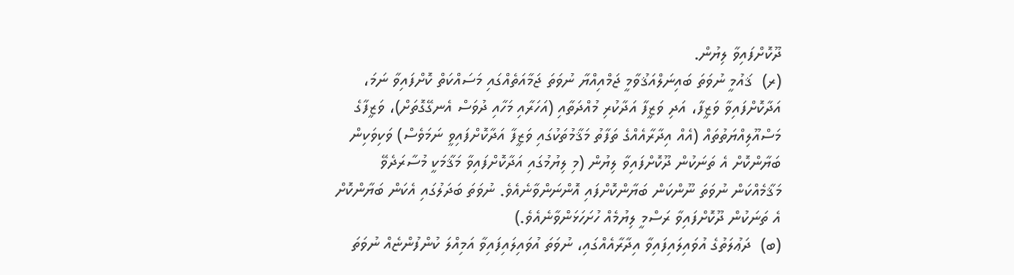ދޫކޮށްފައިވާ ލިޔުން.
(ރ)  ޤައުމީ ނުވަތަ ބައިނަލްއަޤުވާމީ ޖަމްއިއްޔާ ނުވަތަ ޖަމާއަތެއްގައި މަސައްކަތް ކޮށްފައިވާ ނަމަ، އަދާކޮށްފައިވާ ވަޒީފާ، އަދި ވަޒީފާ އަދާކުރި މުއްދަތާއި (އަހަރާއި މަހާއި ދުވަސް އެނގޭގޮތަށް)، ވަޒީފާގެ މަސްއޫލިއްޔަތުތައް (އެއް އިދާރާއެއްގެ ތަފާތު މަޤާމުތަކުގައި ވަޒީފާ އަދާކޮށްފައިވީ ނަމަވެސް) ވަކިވަކިން ބަޔާންކޮށް އެ ތަނަކުން ދޫކޮށްފައިވާ ލިޔުން (މި ލިޔުމުގައި އަދާކޮށްފައިވާ މަޤާމަކީ މުސާރަދެވޭ މަޤާމެއްކަން ނުވަތަ ނޫންކަން ބަޔާންކޮށްފައި އޮންނަންވާނެއެވެ. ނުވަތަ ބަދަލުގައި އެކަން ބަޔާންކޮށް އެ ތަނަކުން ދޫކޮށްފައިވާ ރަސްމީ ލިޔުމެއް ހުށަހަޅަންވާނެއެވެ.)
(ބ)  ދަޢުލަތުގެ އުވައިލައިފައިވާ އިދާރާއެއްގައި، ނުވަތަ އުވައިލައިފައިވާ އަމިއްލަ ކުންފުންޏެއް ނުވަތަ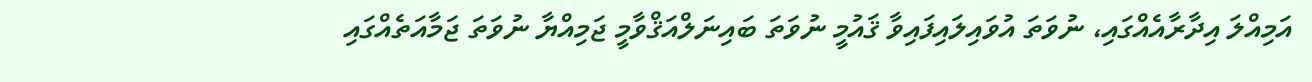އަމިއްލަ އިދާރާއެއްގައި، ނުވަތަ އުވައިލައިފައިވާ ޤައުމީ ނުވަތަ ބައިނަލްއަޤްވާމީ ޖަމިއްޔާ ނުވަތަ ޖަމާއަތެއްގައި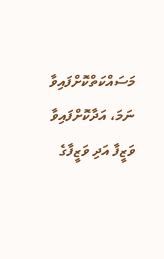މަސައްކަތްކޮށްފައިވާ ނަމަ، އަދާކޮށްފައިވާ ވަޒީފާ އަދި ވަޒީފާގެ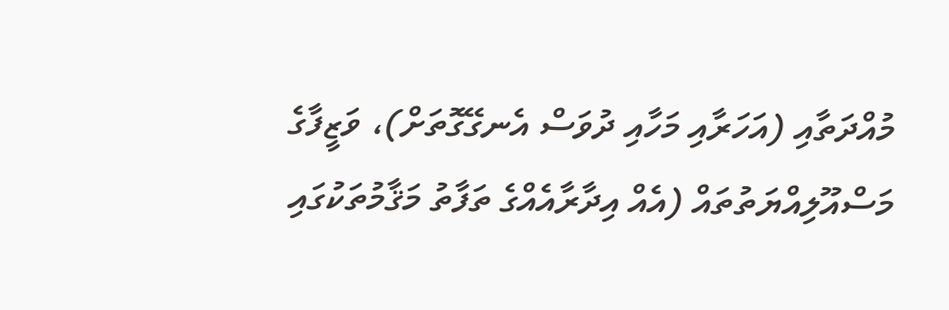މުއްދަތާއި (އަހަރާއި މަހާއި ދުވަސް އެނގޭގޮތަށް)، ވަޒީފާގެ މަސްއޫލިއްޔަތުތައް (އެއް އިދާރާއެއްގެ ތަފާތު މަޤާމުތަކުގައި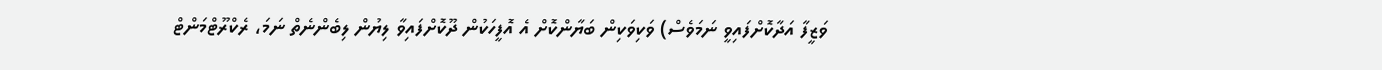ވަޒީފާ އަދާކޮށްފައިވީ ނަމަވެސް) ވަކިވަކިން ބަޔާންކޮށް އެ އޮފީހަކުން ދޫކޮށްފައިވާ ލިޔުން ލިބެންނެތް ނަމަ، ރެކްރޫޓްމަންޓް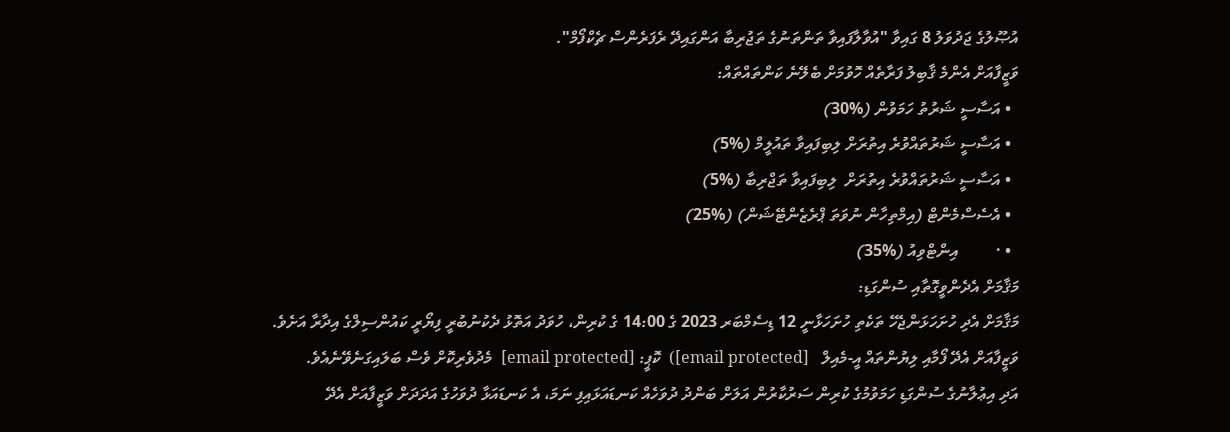އުޞޫލުގެ ޖަދުވަލު 8 ގައިވާ "އުވާލާފައިވާ ތަންތަނުގެ ތަޖުރިބާ އަންގައިދޭ ރެފަރެންސް ޗެކްފޯމް".
ވަޒީފާއަށް އެންމެ ޤާބިލު ފަރާތެއް ހޮވުމަށް ބެލޭނެ ކަންތައްތައް:
  • އަސާސީ ޝަރުތު ހަމަވުން (%30)
  • އަސާސީ ޝަރުތައްވުރެ އިތުރަށް ލިބިފައިވާ ތައުލީމް (%5)
  • އަސާސީ ޝަރުތައްވުރެ އިތުރަށް  ލިބިފައިވާ ތަޖްރިބާ (%5)
  • އެސެސްމެންޓް (އިމްތިހާން ނުވަތަ ޕްރެޒެންޓޭޝަން) (%25)
  • ·         އިންޓްވިއު (%35)
މަޤާމަށް އެދެންވީގޮތާއި ސުންގަޑި:
މަޤާމަށް އެދި ހުށަހަޅަންޖެހޭ ތަކެތި ހުށަހަޅާނީ 12 ޑިސެމްބަރ 2023 ގެ 14:00 ގެ ކުރިން، ހުވަދު އަތޮޅު ދެކުނުބުރީ ފިޔޯރީ ކައުންސިލްގެ އިދާރާ އަށެވެ. ވަޒީފާއަށް އެދޭ ފޯމާއި ލިޔުންތައް އީ-މެއިލް   [email protected])  ކޮޕީ: [email protected]  މެދުވެރިކޮށް ވެސް ބަލައިގަނެވޭނެއެވެ.
އަދި އިޢުލާނުގެ ސުންގަޑި ހަމަވުމުގެ ކުރިން ސަރުކާރުން އަލަށް ބަންދު ދުވަހެއް ކަނޑައަޅައިފި ނަމަ، އެ ކަނޑައަޅާ ދުވަހުގެ އަދަދަށް ވަޒީފާއަށް އެދޭ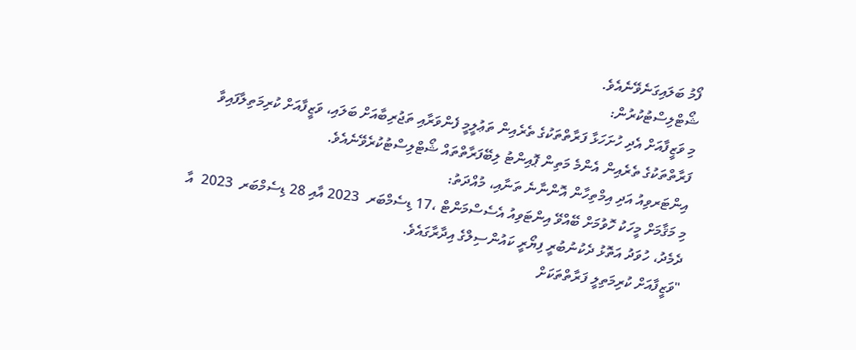ފޯމު ބަލައިގަނެވޭނެއެވެ.
ޝޯޓްލިސްޓުކުރުން:
މި ވަޒީފާއަށް އެދި ހުށަހަޅާ ފަރާތްތަކުގެ ތެރެއިން ތަޢުލީމީ ފެންވަރާއި ތަޖުރިބާއަށް ބަލައި، ވަޒީފާއަށް ކުރިމަތިލާފައިވާ ފަރާތްތަކުގެ ތެރެއިން އެންމެ މަތިން ޕޮއިންޓު ލިބޭފަރާތްތައް ޝޯޓްލިސްޓުކުރެވޭނެއެވެ.
އިންޓަރވިއު އަދި އިމްތިހާން އޮންނާނެ ތަނާއި، މުއްދަތު:
މި މަޤާމަށް މީހަކު ހޮވުމަށް ބޭއްވޭ އިންޓަވިއު އެސެސްމަންޓް ،17 ޑިސެމްބަރ  2023 އާއި 28 ޑިސެމްބަރ  2023  އާ ދެމެދު، ހުވަދު އަތޮޅު ދެކުނުބުރީ ފިޔޯރީ ކައުންސިލްގެ އިދާރާގައެވެ.
"ވަޒީފާއަށް ކުރިމަތިލީ ފަރާތްތަކަށް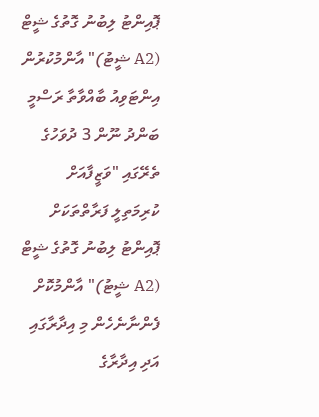ޕޮއިންޓު ލިބުނު ގޮތުގެ ޝީޓް (A2 ޝީޓު)" އާންމުކުރުން
އިންޓަވިއު ބާއްވާތާ ރަސްމީ ބަންދު ނޫން 3 ދުވަހުގެ ތެރޭގައި "ވަޒީފާއަށް ކުރިމަތިލީ ފަރާތްތަކަށް ޕޮއިންޓު ލިބުނު ގޮތުގެ ޝީޓް (A2 ޝީޓު)" އާންމުކޮށް ފެންނާނެހެން މި އިދާރާގައި އަދި އިދާރާގެ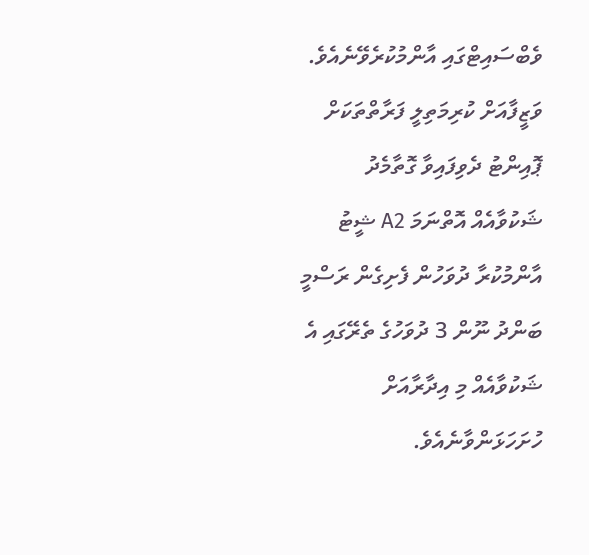ވެބްސައިޓްގައި އާންމުކުރެވޭނެއެވެ. ވަޒީފާއަށް ކުރިމަތިލީ ފަރާތްތަކަށް ޕޮއިންޓު ދެވިފައިވާ ގޮތާމެދު ޝަކުވާއެއް އޮތްނަމަ A2 ޝީޓު އާންމުކުރާ ދުވަހުން ފެށިގެން ރަސްމީ ބަންދު ނޫން 3 ދުވަހުގެ ތެރޭގައި އެ ޝަކުވާއެއް މި އިދާރާއަށް ހުށަހަޅަންވާނެއެވެ.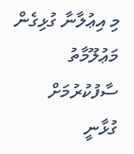މި އިޢުލާނާ ގުޅިގެން މަޢުލޫމާތު ސާފުކުރުމަށް ގުޅާނީ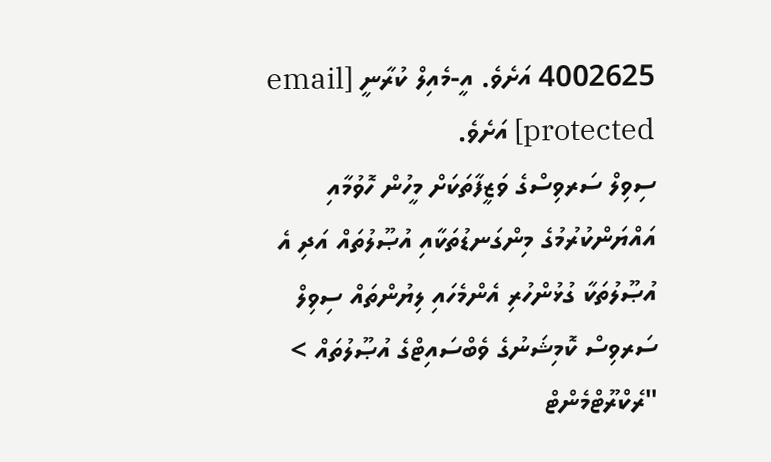4002625 އަށެވެ. އީ-މެއިލް ކުރާނީ [email protected] އަށެވެ.
ސިވިލް ސަރވިސްގެ ވަޒީފާތަކަށް މީހުން ހޮވުމާއި އައްޔަންކުރުމުގެ މިންގަނޑުތަކާއި އުޞޫލުތައް އަދި އެ އުޞޫލުތަކާ ގުޅުންހުރި އެންމެހައި ލިޔުންތައް ސިވިލް ސަރވިސް ކޮމިޝަނުގެ ވެބްސައިޓްގެ އުޞޫލުތައް > "ރެކްރޫޓްމެންޓް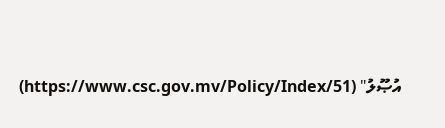އުޞޫލު" (https://www.csc.gov.mv/Policy/Index/51)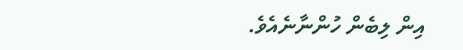އިން ލިބެން ހުންނާނެއެވެ.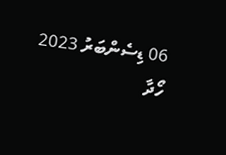06 ޑިސެންބަރު 2023
ހޯދާ